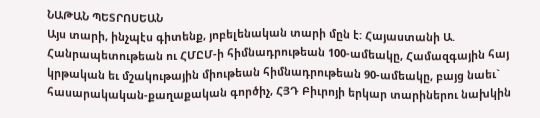ՆԱԹԱՆ ՊԵՏՐՈՍԵԱՆ
Այս տարի, ինչպէս գիտենք, յոբելենական տարի մըն է: Հայաստանի Ա. Հանրապետութեան ու ՀՄԸՄ-ի հիմնադրութեան 100-ամեակը, Համազգային հայ կրթական եւ մշակութային միութեան հիմնադրութեան 90-ամեակը, բայց նաեւ` հասարակական-քաղաքական գործիչ, ՀՅԴ Բիւրոյի երկար տարիներու նախկին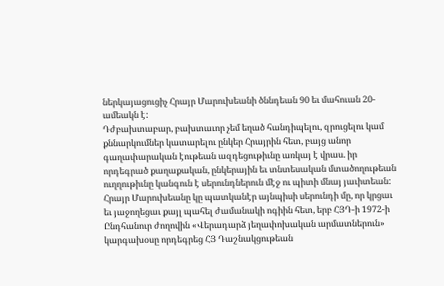ներկայացուցիչ Հրայր Մարուխեանի ծննդեան 90 եւ մահուան 20-ամեակն է:
Դժբախտաբար, բախտաւոր չեմ եղած հանդիպելու, զրուցելու կամ քննարկումներ կատարելու ընկեր Հրայրին հետ, բայց անոր գաղափարական էութեան ազդեցութիւնը առկայ է վրաս. իր որդեգրած քաղաքական, ընկերային եւ տնտեսական մտածողութեան ուղղութիւնը կանգուն է սերունդներուն մէջ ու պիտի մնայ յաւիտեան:
Հրայր Մարուխեանը կը պատկանէր այնպիսի սերունդի մը, որ կրցաւ եւ յաջողեցաւ քայլ պահել ժամանակի ոգիին հետ, երբ ՀՅԴ-ի 1972-ի Ընդհանուր ժողովին «Վերադարձ յեղափոխական արմատներուն» կարգախօսը որդեգրեց ՀՅ Դաշնակցութեան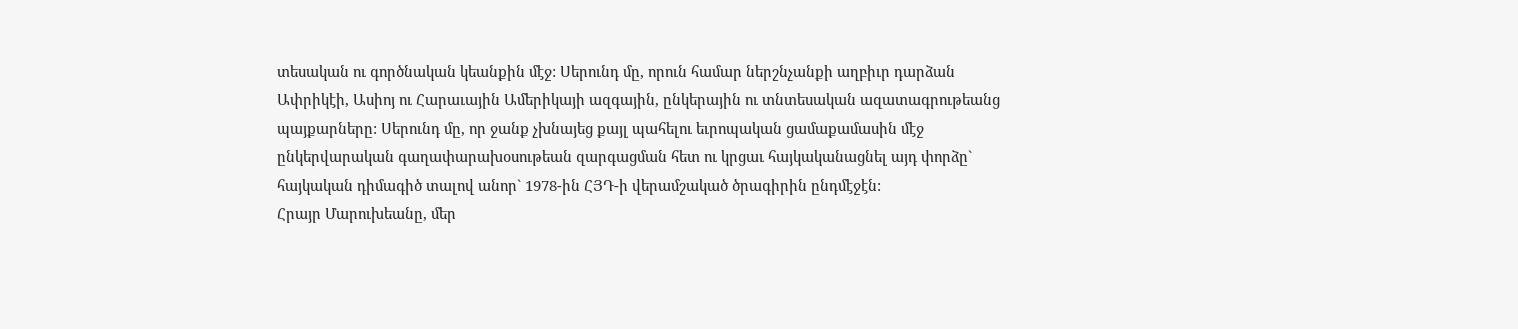տեսական ու գործնական կեանքին մէջ: Սերունդ մը, որուն համար ներշնչանքի աղբիւր դարձան Ափրիկէի, Ասիոյ ու Հարաւային Ամերիկայի ազգային, ընկերային ու տնտեսական ազատագրութեանց պայքարները: Սերունդ մը, որ ջանք չխնայեց քայլ պահելու եւրոպական ցամաքամասին մէջ ընկերվարական գաղափարախօսութեան զարգացման հետ ու կրցաւ հայկականացնել այդ փորձը` հայկական դիմագիծ տալով անոր` 1978-ին ՀՅԴ-ի վերամշակած ծրագիրին ընդմէջէն:
Հրայր Մարուխեանը, մեր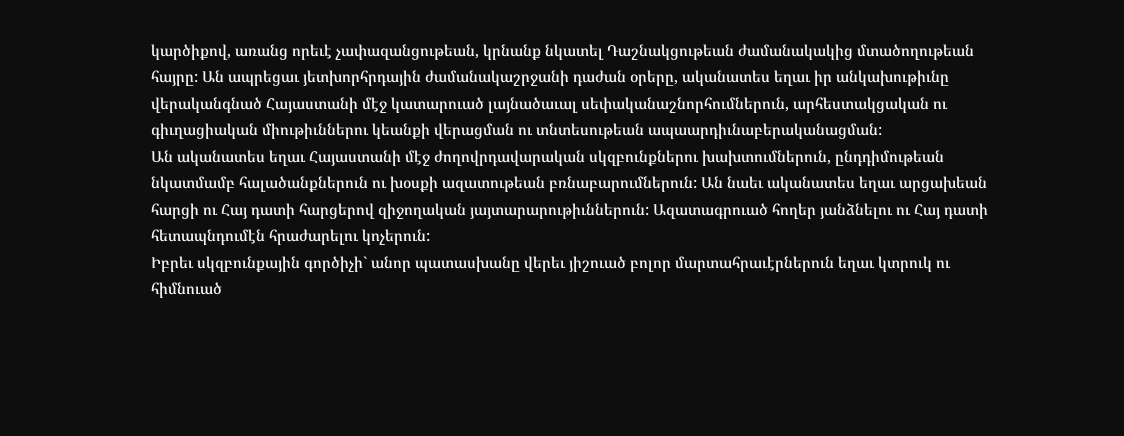կարծիքով, առանց որեւէ չափազանցութեան, կրնանք նկատել Դաշնակցութեան ժամանակակից մտածողութեան հայրը: Ան ապրեցաւ յետխորհրդային ժամանակաշրջանի դաժան օրերը, ականատես եղաւ իր անկախութիւնը վերականգնած Հայաստանի մէջ կատարուած լայնածաւալ սեփականաշնորհումներուն, արհեստակցական ու գիւղացիական միութիւններու կեանքի վերացման ու տնտեսութեան ապաարդիւնաբերականացման:
Ան ականատես եղաւ Հայաստանի մէջ ժողովրդավարական սկզբունքներու խախտումներուն, ընդդիմութեան նկատմամբ հալածանքներուն ու խօսքի ազատութեան բռնաբարումներուն: Ան նաեւ ականատես եղաւ արցախեան հարցի ու Հայ դատի հարցերով զիջողական յայտարարութիւններուն: Ազատագրուած հողեր յանձնելու ու Հայ դատի հետապնդումէն հրաժարելու կոչերուն:
Իբրեւ սկզբունքային գործիչի` անոր պատասխանը վերեւ յիշուած բոլոր մարտահրաւէրներուն եղաւ կտրուկ ու հիմնուած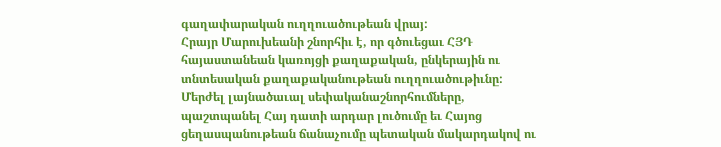գաղափարական ուղղուածութեան վրայ:
Հրայր Մարուխեանի շնորհիւ է, որ գծուեցաւ ՀՅԴ հայաստանեան կառոյցի քաղաքական, ընկերային ու տնտեսական քաղաքականութեան ուղղուածութիւնը:
Մերժել լայնածաւալ սեփականաշնորհումները, պաշտպանել Հայ դատի արդար լուծումը եւ Հայոց ցեղասպանութեան ճանաչումը պետական մակարդակով ու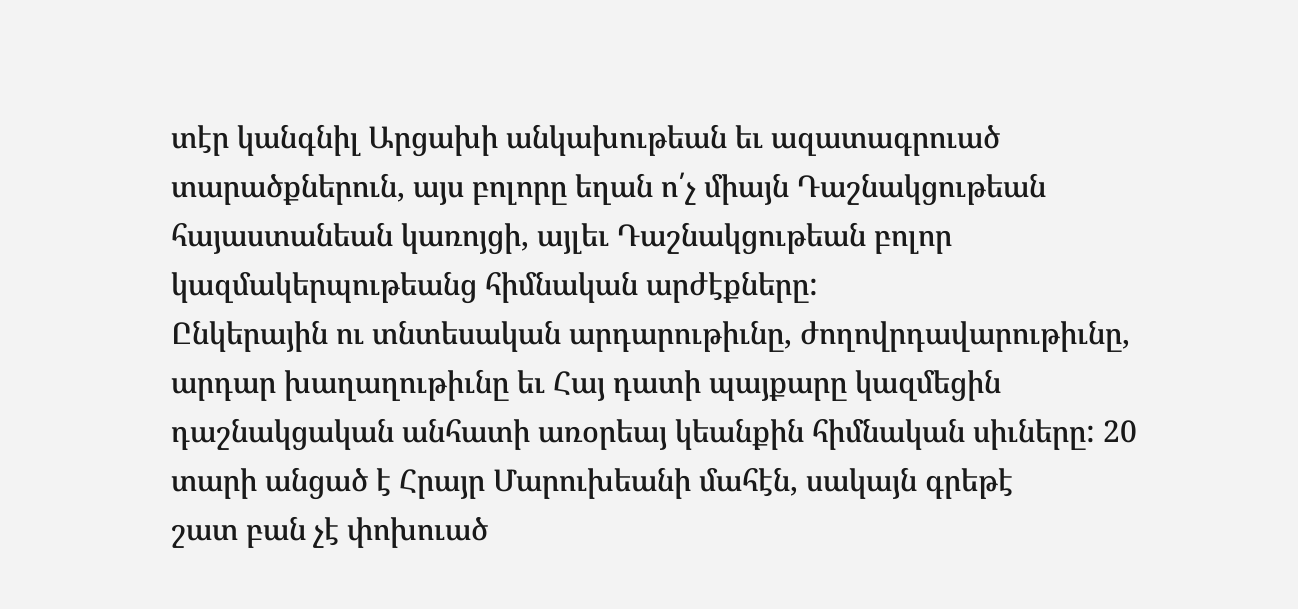տէր կանգնիլ Արցախի անկախութեան եւ ազատագրուած տարածքներուն, այս բոլորը եղան ո՛չ միայն Դաշնակցութեան հայաստանեան կառոյցի, այլեւ Դաշնակցութեան բոլոր կազմակերպութեանց հիմնական արժէքները:
Ընկերային ու տնտեսական արդարութիւնը, ժողովրդավարութիւնը, արդար խաղաղութիւնը եւ Հայ դատի պայքարը կազմեցին դաշնակցական անհատի առօրեայ կեանքին հիմնական սիւները: 20 տարի անցած է Հրայր Մարուխեանի մահէն, սակայն գրեթէ
շատ բան չէ փոխուած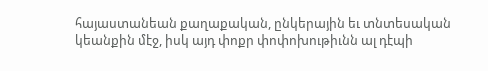հայաստանեան քաղաքական, ընկերային եւ տնտեսական կեանքին մէջ, իսկ այդ փոքր փոփոխութիւնն ալ դէպի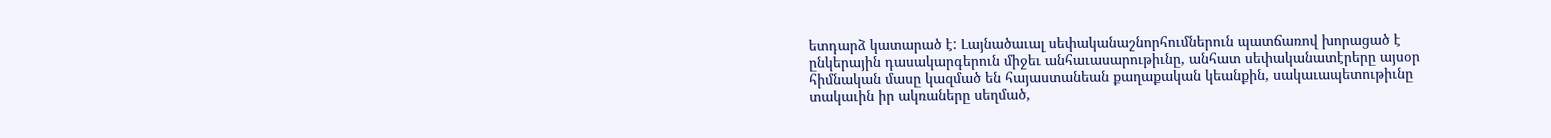ետդարձ կատարած է: Լայնածաւալ սեփականաշնորհումներուն պատճառով խորացած է ընկերային դասակարգերուն միջեւ անհաւասարութիւնը, անհատ սեփականատէրերը այսօր հիմնական մասը կազմած են հայաստանեան քաղաքական կեանքին, սակաւապետութիւնը տակաւին իր ակռաները սեղմած,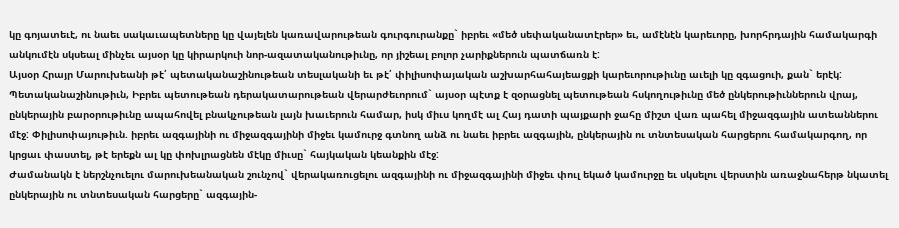կը գոյատեւէ, ու նաեւ սակաւապետները կը վայելեն կառավարութեան գուրգուրանքը` իբրեւ «մեծ սեփականատէրեր» եւ, ամէնէն կարեւորը, խորհրդային համակարգի անկումէն սկսեալ մինչեւ այսօր կը կիրարկուի նոր-ազատականութիւնը, որ յիշեալ բոլոր չարիքներուն պատճառն է:
Այսօր Հրայր Մարուխեանի թէ՛ պետականաշինութեան տեսլականի եւ թէ՛ փիլիսոփայական աշխարհահայեացքի կարեւորութիւնը աւելի կը զգացուի, քան` երէկ: Պետականաշինութիւն, Իբրեւ պետութեան դերակատարութեան վերարժեւորում` այսօր պէտք է զօրացնել պետութեան հսկողութիւնը մեծ ընկերութիւններուն վրայ, ընկերային բարօրութիւնը ապահովել բնակչութեան լայն խաւերուն համար, իսկ միւս կողմէ ալ Հայ դատի պայքարի ջահը միշտ վառ պահել միջազգային ատեաններու մէջ: Փիլիսոփայութիւն. իբրեւ ազգայինի ու միջազգայինի միջեւ կամուրջ գտնող անձ ու նաեւ իբրեւ ազգային, ընկերային ու տնտեսական հարցերու համակարգող, որ կրցաւ փաստել, թէ երեքն ալ կը փոխլրացնեն մէկը միւսը` հայկական կեանքին մէջ:
Ժամանակն է ներշնչուելու մարուխեանական շունչով` վերակառուցելու ազգայինի ու միջազգայինի միջեւ փուլ եկած կամուրջը եւ սկսելու վերստին առաջնահերթ նկատել ընկերային ու տնտեսական հարցերը` ազգային-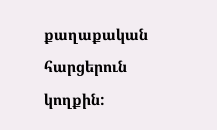քաղաքական հարցերուն կողքին: